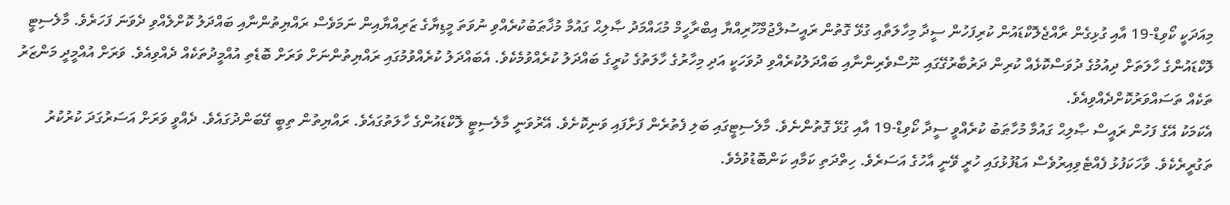މިއަދަކީ ކޯވިޑް-19 އާއި ގުޅިގެން ރާއްޖެލޮކްޑައުން ކުރިފަހުން ސީދާ މިހާލަތާއި ގުޅޭ ގޮތުން ރައީސުލްޖުމްހޫރިއްޔާ އިބްރާހީމް މުޙައްމަދު ޞާލިޙް ގައުމާ މުޚާޠަބުކުރެއްވި ނުވަތަ މީޑިޔާގެ ޒަރިއްޔާއިން ނަމަވެސް ރައްޔިތުންނާއި ބައްދަލު ކޮށްލެއްވި ދެވަނަ ފަހަރެވެ. މާލެސިޓީ ލޮކްޑައުންގެ ހާލަތަށް ދިއުމުގެ ދުވަސްކޮޅެއް ކުރިން ދަރުބާރުގޭގައި ނޫސްވެރިންނާއި ބައްދަލުކުރެއްވި ދުވަހަކީ އަދި މިހާރުގެ ހާލަތުގެ ކުރީގެ ބައްދަލު ކުރެއްވުމެކެވެ. އެބައްދަލު ކުރެއްވުމުގައި ރައްޔިތުންނަށް ވަރަށް ބޮޑެތި އުއްމީދުތަކެއް ދެއްވިއެވެ. ވަރަށް އުއްމީދީ މަންޒަރު ތަކެއް ތަސައްވަރުކޮށްދެއްވިއެވެ.
އެކަމަކު އޭގެ ފަހުން ރައީސް ޞާލިޙް ގައުމާ މުހާޠަބު ކުރެއްވީ ސީދާ ކޯވިޑް-19 އާއި ގުޅޭ ގޮތުންނެވެ. މާލެސިޓީގައި ބަލި ފެތުރެން ފަށާފައި ވަނިކޮށެވެ. އޭރުވަނީ މާލެސިޓީ ލޮކްޑައުންގެ ހާލަތުގައެވެ. ރައްޔިތުން ތިބީ ގޭބަންދުގައެވެ. ދެއްވީ ވަރަށް އަސަރުގަދަ ކުރުކުރު ތަގުރީރެކެވެ. ވާހަކަފުޅު ފެއްޓެވިއިރުވެސް އަޑުފުޅުގައި ހުރީ ވޭނީ އާހުގެ އަސަރެވެ. ހިތްދަތި ކަމާއި ކަންބޮޑުވުމެވެ.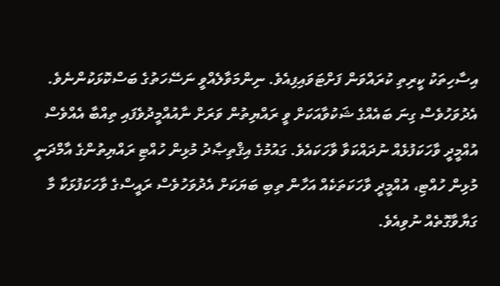އިސާހިތަކު ކީރިތި ކުރައްވަން ފަށްޓަވައިފިއެވެ. ނިންމަވާލެއްވީ ނަސޭހަތުގެ ބަސްކޮޅަކުންނެވެ.
އެދުވަހުވެސް ގިނަ ބައެއްގެ ޝަކުވާއަކަށް ވީ ރައްޔިތުން ވަރަށް ނާއުއްމީދުވެފައި ތިއްބާ އެއްވެސް އުއްމީދީ ވާހަކަފުޅެއް ނުދައްކަވާ ވާހަކައެވެ. ގައުމުގެ އިޤްތިޞާދު މުޅިން ހުއްޓި ރައްޔިތުންގެ އާމްދަނީ މުޅިން ހުއްޓި، އުއްމީދީ ވާހަކަތަކެއް އަހާން ތިބި ބަޔަކަށް އެދުވަހުވެސް ރައީސްގެ ވާހަކަފުޅަކާ މާ ގަޔާވާގޮތެއް ނުވިއެވެ.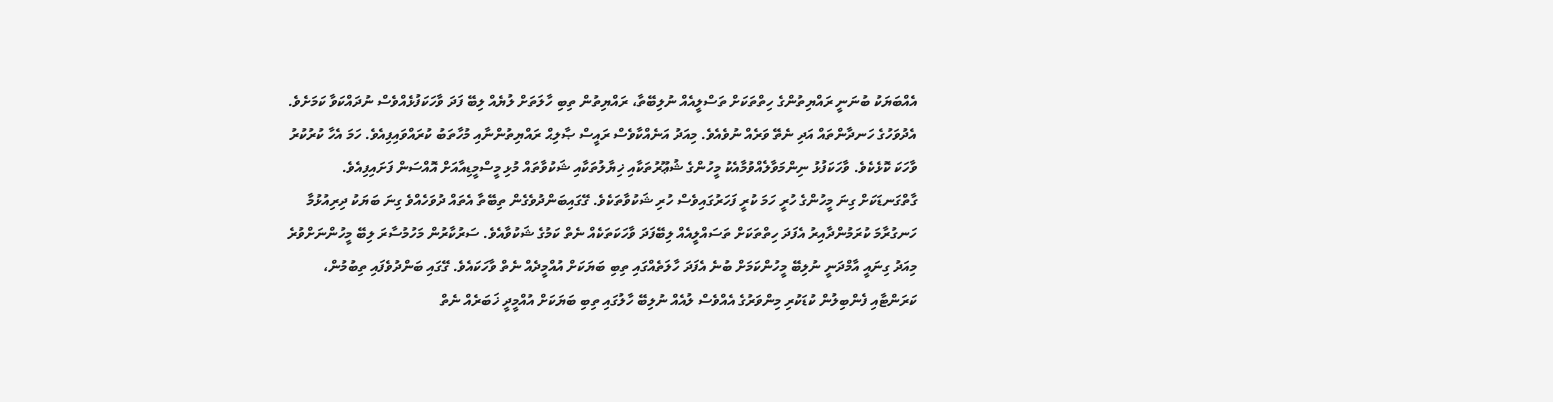އެއްބަޔަކު ބުނަނީ ރައްޔިތުންގެ ހިތްތަކަށް ތަސްލީއެއް ނުލިބޭތާ، ރައްޔިތުން ތިބި ހާލަތަށް ލުޔެއް ލިބޭ ފަދަ ވާހަކަފުޅެއްވެސް ނުދައްކަވާ ކަމަށެވެ.
އެދުވަހުގެ ހަނދާންތައް އަދި ނެތޭ ވަރެއް ނުވެއެވެ. މިއަދު އަނެއްކާވެސް ރައީސް ޞާލިޙް ރައްޔިތުންނާއި މުހާތަބު ކުރައްވައިފިއެވެ. ހަމަ އެހާ ކުރުކުރު ވާހަކަ ކޮޅެކެވެ. ވާހަކަފުޅު ނިންމަވާލެއްވުމާއެކު މީހުންގެ ޝުޢޫރުތަކާއި ޚިޔާލުތަކާއި ޝަކުވާތައް މުޅި މީސްމީޑިއާއަށް އޮއްސަން ފަށައިފިއެވެ.
ގާތްގަނޑަކަށް ގިނަ މީހުންގެ ހުރީ ހަމަ ކުރީ ފަހަރުގައިވެސް ހުރި ޝަކުވާތަކެވެ. ގޭގައިބަންދުވެގެން ތިބޭތާ އެތައް ދުވަހެއްވެ ގިނަ ބަޔަކު ދިރިއުޅުމާ ހަނގުރާމަ ކުރަމުންދާއިރު އެފަދަ ހިތްތަކަށް ތަސައްލީއެއް ލިބޭފަދަ ވާހަކަތަކެއް ނެތް ކަމުގެ ޝަކުވާއެވެ. ސަރުކާރުން މަހުމުސާރަ ލިބޭ މީހުންނަށްވުރެ މިއަދު ގިނައީ އާމްދަނީ ނުލިބޭ މީހުންކަމަށް ބުނެ އެފަދަ ހާލަތެއްގައި ތިބި ބަޔަކަށް އުއްމީދެއް ނެތް ވާހަކައެވެ. ގޭގައި ބަންދުވެފައި ތިބުމުން، ކަރަންޓާއި ފެންބިލުން ކުޑަކުރި މިންވަރުގެ އެއްވެސް ލުއެއް ނުލިބޭ ހާލުގައި ތިބި ބަޔަކަށް އުއްމީދީ ޚަބަރެއް ނެތް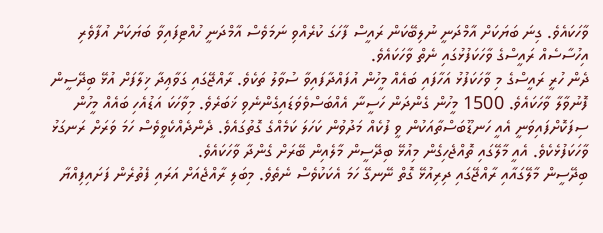ވާހަކައެވެ. ގިނަ ބަޔަކަށް އާމްދަނީ ނުލިބޭކަން ރައީސް ފާހަގަ ކުރެއްވި ނަމަވެސް އާމްދަނީ ހުއްޓިފައިވާ ބަޔަކަށް އުފާވެރި އިހުސާސެއް ރައީސްގެ ވާހަކަފުޅުގައި ނެތް ވާހަކައެވެ.
ދެން ހުރީ ރައީސްގެ މި ވާހަކަފުޅު އަހާފައި ބައެއް މީހުން އުފައްދާފައިވާ ސުވާލު ތަކެވެ. ރާއްޖޭގައި ގަވާޢިދާ ޚިލާފަށް އުޅޭ ބިދޭސީން ފޮނުވާލާ ވާހަކައެވެ. 1500 މީހުން ގެންދަން ހަސީނާ އެއްބަސްވެވަޑައިގެންނެވި ޚަބަރެވެ. މިވާހަކަ އަޑުއެހި ބައެއް މީހުން ސިފަކޮށްފައިވަނީ އެއީ ހަނޑޫބަސްތާއަކުން ވީ ފުކެއް މަދުވުން ކަހަލަ ކަމެއްގެ ގޮތުގައެވެ. ދެންދެއްކެވީވެސް ހަމަ ވަރަށް ރަނގަޅު ވާހަކަފުޅެކެވެ. އެއީ މާލޭގައި ތޮއްޖެހިގެން މިއުޅޭ ބިދޭސީން މާލެއިން ބޭރަށް ގެންދާ ވާހަކައެވެ.
ބިދޭސީން މާލޭގައާއި ރާއްޖޭގައި ދިރިއުޅޭ ގޮތް ނޭނގޭ ހަމަ އެކަކުވެސް ނެތެވެ. މިބަލި ރާއްޖެއަށް އަރައި ފެތުރެން ފަށައިފިއްޔާ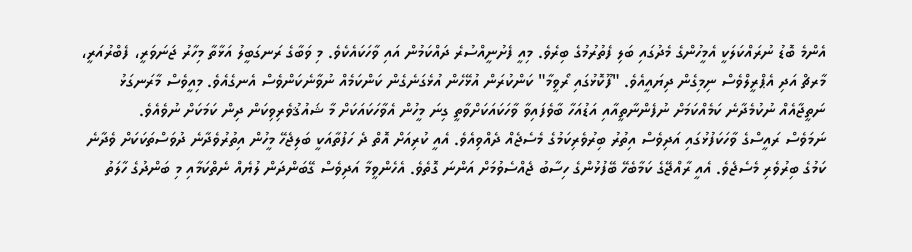އެންމެ ބޮޑު ނުރައްކަލަކީ އެމީހުންގެ މެދުގައި ބަލި ފެތުރުމުގެ ބިރެވެ. މިއީ ފެށުނީއްސުރެ ދައްކަމުން އައި ވާހަކައެކެވެ. މި ވަބާގެ ރަނގަބީލު އަޅާތާ މިހާރު ޖަނަވަރީ، ފެބްރުއަރީ، މާރޗް އަދި އެޕްރީލްވެސް ނިމިގެން ދިޔައީއެވެ. "ފޫކޮޅުގައި ރޯވީމާ" ކަންކުރަން އުޅޭހެން އުޅެގަނެގެން ކަންކަމެއް ނުވާނެކަންވެސް އެނގެއެވެ. މިއީވެސް މާރަނގަޅު ނަތީޖާއެއް ނުކުމެދާނެ ކަމެއްކަމަށް ނުފެންނާތީއާއި އަޑުއަހާ ބާވެފައިވާ ވާހަކައަކަށްވާތީ ގިނަ މީހުން އެވާހަކައަކަށް މާ ޝައުޤުވެރިވިކަން ދިން ކަމަކަށް ނުވެއެވެ.
ނަމަވެސް ރައީސްގެ ވާހަކަފުޅުގައި އަދިވެސް އިތުރު ބިރުވެރިކަމުގެ މެސެޖެއް ދެއްވިއެވެ. އެއީ ކުރިއަށް އޮތް ދެ ހަފުތާއަކީ ބަލިޖެހޭ މީހުން އިތުރުވެދާނެ ދުވަސްތަކަކަށް ވެދާނެ ކަމުގެ ބިރުވެރި މެސެޖެވެ. އެއީ ރާއްޖޭގެ ކަމާބެހޭ ބޭފުޅުންގެ ހިސާބު ޖެއްސެވުމަށް އަންނަ ގޮތެވެ. އެހެންވީމާ އަދިވެސް ގޭބަންދަން ލުޔެއް ނެތްކަމާއި މި ބަންދުގެ ހާލަތު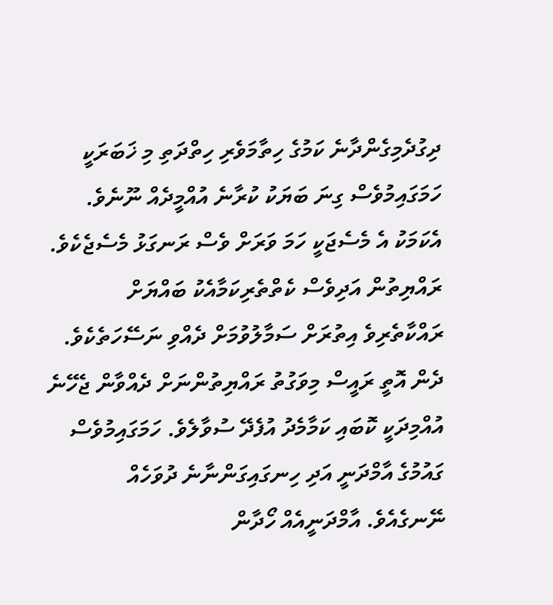ދިގުދެމިގެންދާނެ ކަމުގެ ހިތާމަވެރި ހިތްދަތި މި ޚަބަރަކީ ހަމަގައިމުވެސް ގިނަ ބަޔަކު ކުރާނެ އުއްމީދެއް ނޫނެވެ. އެކަމަކު އެ މެސެޖަކީ ހަމަ ވަރަށް ވެސް ރަނގަޅު މެސެޖެކެވެ. ރައްޔިތުން އަދިވެސް ކެތްތެރިކަމާއެކު ބައްޔަށް ރައްކާތެރިވެ އިތުރަށް ސަމާލުވުމަށް ދެއްވި ނަސޭހަތެކެވެ.
ދެން އޮތީ ރައީސް މިވަގުތު ރައްޔިތުންނަށް ދެއްވާން ޖެހޭނެ އުއްމިދަކީ ކޮބައި ކަމާމެދު އުފެދޭ ސުވާލެވެ. ހަމަގައިމުވެސް ގައުމުގެ އާމްދަނީ އަދި ހިނގައިގަންނާނެ ދުވަހެއް ނޭނގެއެވެ. އާމްދަނީއެއް ހޯދާން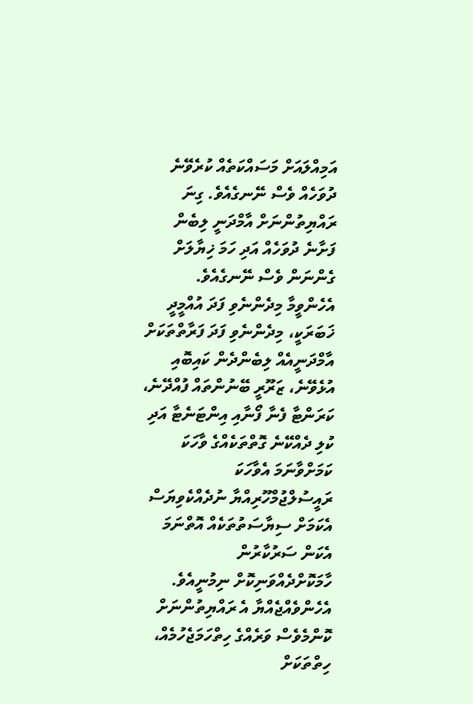އަމިއްލައަށް މަސައްކަތެއް ކުރެވޭނެ ދުވަހެއް ވެސް ނޭނގެއެވެ. ގިނަ ރައްޔިތުންނަށް އާމްދަނީ ލިބެން ފަށާނެ ދުވަހެއް އަދި ހަމަ ޚިޔާލަށް ގެންނަން ވެސް ނޭނގެއެވެ.
އެހެންވީމާ މިދެންނެވި ފަދަ އުއްމީދީ ޚަބަރަކީ، މިދެންނެވި ފަދަ ފަރާތްތަކަށް އާމްދަނީއެއް ލިބެންދެން ކައިބޮއި އުޅެވޭނެ، ޒަރޫރީ ބޭނުންތައް ފުއްދޭނެ، ކަރަންޓާ ފެނާ ފޯނާއި އިންޓަނެޓާ އަދި ކުލި ދެއްކޭނެ ގޮތްތަކެއްގެ ވާހަކަ ކަމަށްވާނަމަ އެވާހަކަ ރައީސުލްޖުމްހޫރިއްޔާ ނުދެއްކެވިޔަސް އެކަމަށް ސިޔާސަތުތަކެއް އޮތްނަމަ އެކަން ސަރުކާރުން ހާމަކޮށްދެއްވަނިކޮށް ނިމުނީއެވެ. އެހެންވެއްޖެއްޔާ އެ ރައްޔިތުންނަށް ކޮންމެވެސް ވަރެއްގެ ހިތްހަމަޖެހުމެއް، ހިތްތަކަށް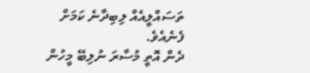ތަސައްލީއެއް ލިބިދާނެ ކަމަށް ފެނެއެވެ.
ދެން އޮތީ މުސާރަ ނުލިބޭ މީހުން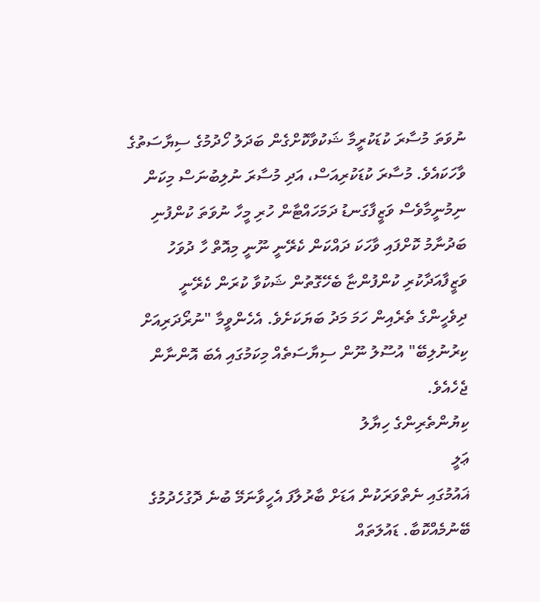ނުވަތަ މުސާރަ ކުޑަކުރީމާ ޝަކުވާކޮށްގެން ބަދަލު ހޯދުމުގެ ސިޔާސަތުގެ ވާހަކައެވެ. މުސާރަ ކުޑަކުރިއަސް، އަދި މުސާރަ ނުލިބުނަސް މިކަން ނިމުނީމާވެސް ވަޒީފާގަނޑު ދަމަހައްޓާން ހުރި މީހާ ނުވަތަ ކުންފުނި ބަދުނާމު ކޮށްފައި ވާހަކަ ދައްކަން ކެރޭނީ ނޫނީ މިއޮތް ހާ ދުވަހު ވަޒީފާއަދާކުރި ކުންފުންޏާ ބެހޭގޮތުން ޝަކުވާ ކުރަން ކެރޭނީ ދިވެހީންގެ ތެރެއިން ހަމަ މަދު ބަޔަކަށެވެ. އެހެންވީމާ "ނުރޯދަރިއަށް ކިރުނުލިބޭ" އުސޫލު ނޫން ސިޔާސަތެއް މިކަމުގައި އެބަ އޮންނާން ޖެހެއެވެ.
ކިޔުންތެރިންގެ ހިޔާލު
ޢަލީ
ޣައުމުގައި ނެތްވަރަކުން އަޑަށް ބާރުލާފަ އެހީވާނަމޭ ބުނެ ދޮގުހެދުމުގެ ބޭނުމެއްކޮބާ. ޑައުލަތައް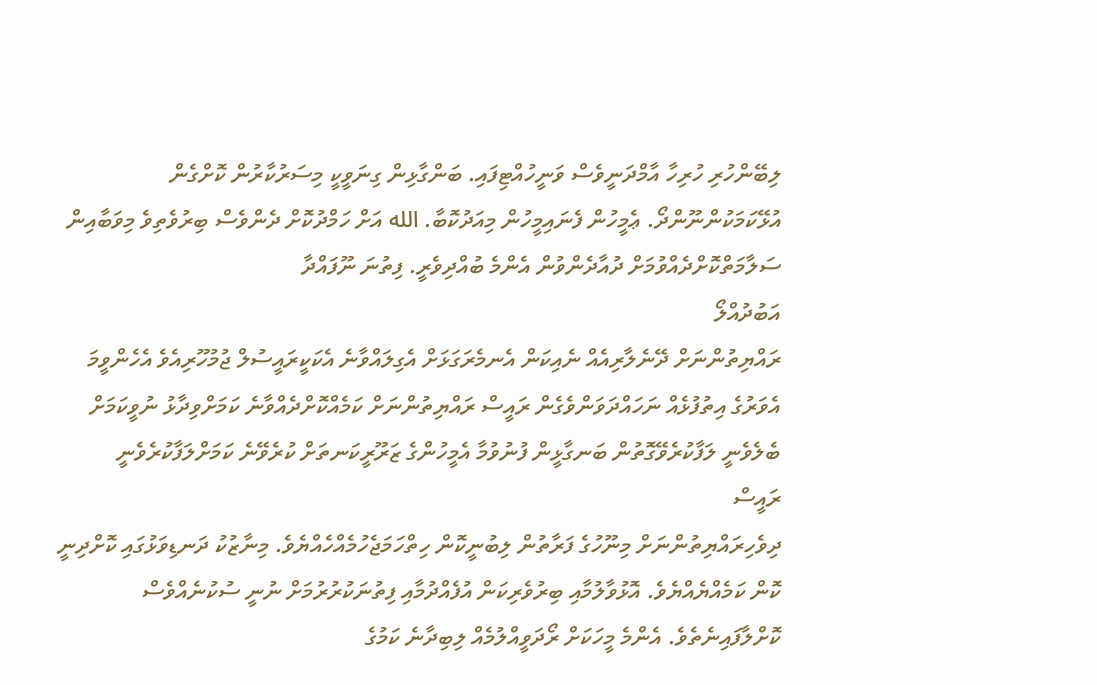ލިބޭންހުރި ހުރިހާ އާމްދަނީވެސް ވަނީހުއްޓިފައި. ބަންގާޅިން ގިނަވީކީ މިސަރުކާރުން ކޮށްގެން އުޅޭކަމަކުންނޫންދޯ. ޢެމީހުން ފެނައިމީހުން މިއަދުކޮބާ. الله އަށް ހަމްދުކޮށް ދެންވެސް ބިރުވެތިވެ މިވަބާއިން ސަލާމަތްކޮށްދެއްވުމަށް ދުއާދެންވުން އެންމެ ބުއްދިވެރީ. ފިތުނަ ނޫފައްދާ
އަބުދުއްލޯ
ރައްޔިތުންނަށް ދޭނެލާރިއެއް ނެއިކަން އެނމެރަގަޅަށް އެގިލައްވާނެ އެކަކީރައީސުލް ޖުމުހޫރިއެވެ އެހެންވީމަ އެވަރުގެ އިތުފުޅެއް ނަހައްދަވަންވެގެން ރައީސް ރައްޔިތުންނަށް ކަމެއްކޮށްދެއްވާނެ ކަމަށްވިދާޅު ނުވީކަމަށް ބެލެވެނީ ލަފާކުރެވޭގޮތުން ބަނގާޅީން ފުނުވުމާ އެމީހުންގެ ޒަރޫރީކަނތަށް ކުރެވޭނެ ކަމަށްލަފާކުރެވެނީ
ރައީސް
ދިވެހިރައްޔިތުންނަށް މިނޫހުގެ ފަރާތުން ލިބުނީކޮން ހިތްހަމަޖެހުމެއްހެއްޔެވެ. މިނާޒުކު ދަނޑިވަޅުގައި ކޮށްދިނީ ކޮން ކަމެއްޔެއްޔެވެ. އޮޅުވާލުމާއި ބިރުވެރިކަން އުފެއްދުމާއި ފިތުނަކުރުރުމަށް ނުނީ ސުކުނެއްވެސް ކޮށްލާފައިނެތެވެ. އެންމެ މީހަކަށް ރޯދަވީއްލުމެއް ލިބިދާނެ ކަމުގެ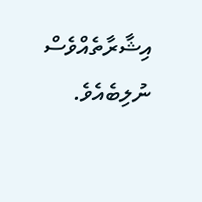އިޝާރާތެއްވެސް ނުލިބެއެވެ.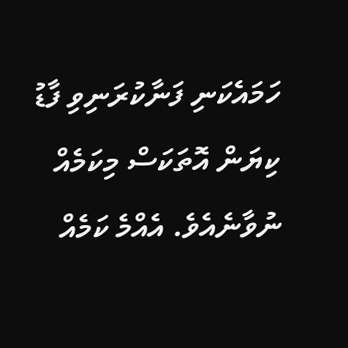ހަމައެކަނި ފަނާކުރަނިވި ފާޑު ކިޔަން އޮތަކަސް މިކަމެއް ނުވާނެއެވެ. އެއްމެ ކަމެއް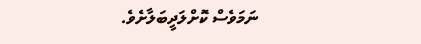ނަމަވެސް ކޮށްލަދީބަލާށެވެ.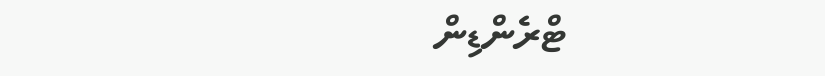ޓްރެންޑިން